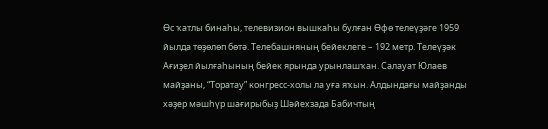Өс ҡатлы бинаһы, телевизион вышкаһы булған Өфө телеүҙәге 1959 йылда төҙөлөп бөтә. Телебашняның бейеклеге – 192 метр. Телеүҙәк Ағиҙел йылғаһының бейек ярында урынлашҡан. Салауат Юлаев майҙаны, “Торатау” конгресс-холы ла уға яҡын. Алдындағы майҙанды хәҙер мәшһүр шағирыбыҙ Шәйехзада Бабичтың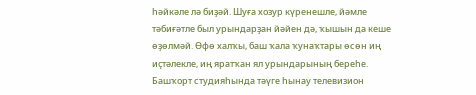һәйкәле лә биҙәй. Шуға хозур күренешле, йәмле тәбиғәтле был урындарҙан йәйен дә, ҡышын да кеше өҙөлмәй. Өфө халҡы, баш ҡала ҡунаҡтары өсөн иң иҫтәлекле, иң яратҡан ял урындарының береһе.
Башҡорт студияһында тәүге һынау телевизион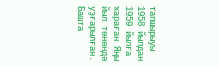тапшырыуы 1958 йылдан 1959 йылға ҡараған Яңы йыл төнөндә уҙғарылған. Башта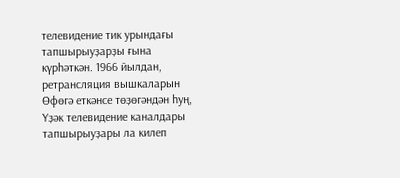телевидение тик урындағы тапшырыуҙарҙы ғына күрһәткән. 1966 йылдан, ретрансляция вышкаларын Өфөгә еткәнсе төҙөгәндән һуң, Үҙәк телевидение каналдары тапшырыуҙары ла килеп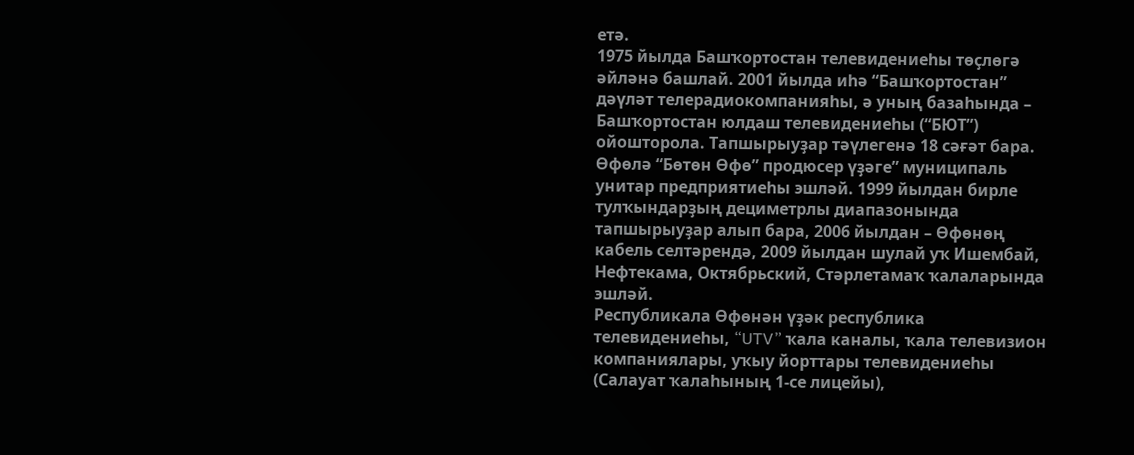етә.
1975 йылда Башҡортостан телевидениеһы төҫлөгә әйләнә башлай. 2001 йылда иһә “Башҡортостан” дәүләт телерадиокомпанияһы, ә уның базаһында – Башҡортостан юлдаш телевидениеһы (“БЮТ”) ойошторола. Тапшырыуҙар тәүлегенә 18 сәғәт бара.
Өфөлә “Бөтөн Өфө” продюсер үҙәге” муниципаль унитар предприятиеһы эшләй. 1999 йылдан бирле тулҡындарҙың дециметрлы диапазонында тапшырыуҙар алып бара, 2006 йылдан – Өфөнөң кабель селтәрендә, 2009 йылдан шулай уҡ Ишембай, Нефтекама, Октябрьский, Стәрлетамаҡ ҡалаларында эшләй.
Республикала Өфөнән үҙәк республика телевидениеһы, “UTV” ҡала каналы, ҡала телевизион компаниялары, уҡыу йорттары телевидениеһы (Салауат ҡалаһының 1-се лицейы),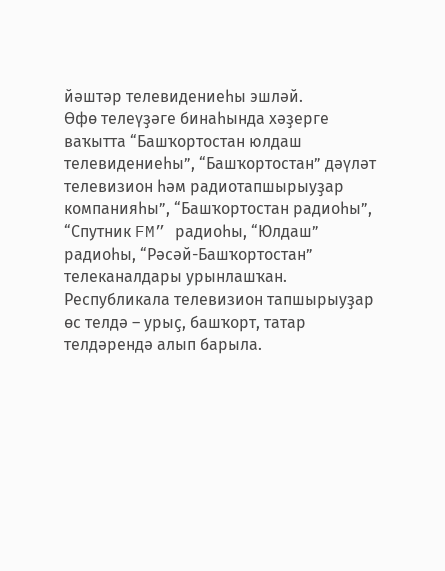йәштәр телевидениеһы эшләй.
Өфө телеүҙәге бинаһында хәҙерге ваҡытта “Башҡортостан юлдаш телевидениеһы”, “Башҡортостан” дәүләт телевизион һәм радиотапшырыуҙар компанияһы”, “Башҡортостан радиоһы”, “Спутник FM” радиоһы, “Юлдаш” радиоһы, “Рәсәй-Башҡортостан” телеканалдары урынлашҡан.
Республикала телевизион тапшырыуҙар өс телдә – урыҫ, башҡорт, татар телдәрендә алып барыла.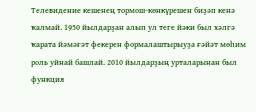Телевидение кешенең тормош-көнкүрешен биҙәп кенә ҡалмай. 1950 йылдарҙан алып ул теге йәки был хәлгә ҡарата йәмәғәт фекерен формалаштырыуҙа ғәйәт мөһим роль уйнай башлай. 2010 йылдарҙың урталарынан был функция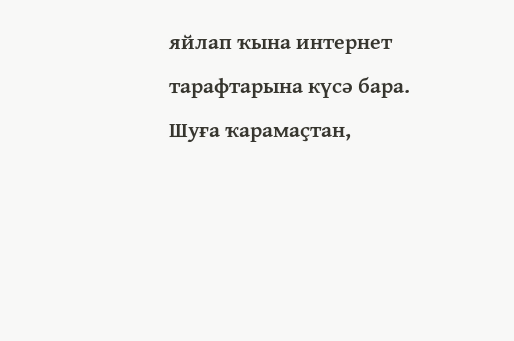яйлап ҡына интернет тарафтарына күсә бара. Шуға ҡарамаҫтан,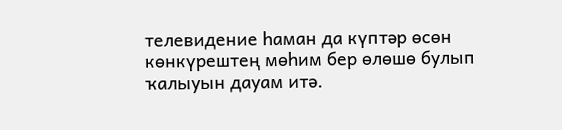телевидение һаман да күптәр өсөн көнкүрештең мөһим бер өлөшө булып ҡалыуын дауам итә.